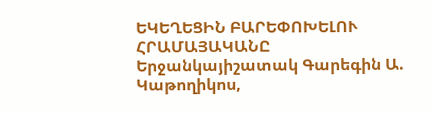ԵԿԵՂԵՑԻՆ ԲԱՐԵՓՈԽԵԼՈՒ ՀՐԱՄԱՅԱԿԱՆԸ
Երջանկայիշատակ Գարեգին Ա. Կաթողիկոս,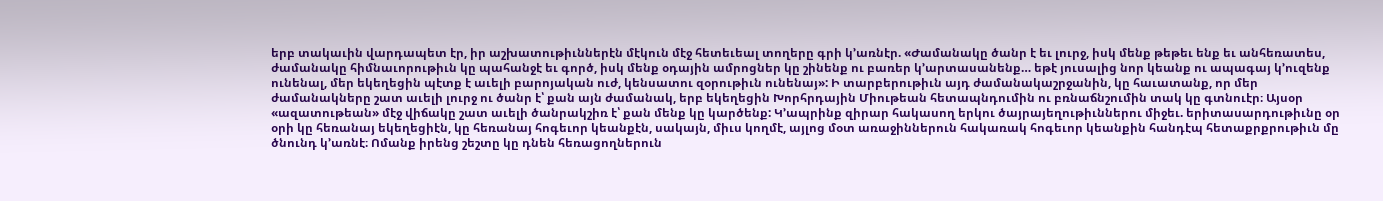երբ տակաւին վարդապետ էր, իր աշխատութիւններէն մէկուն մէջ հետեւեալ տողերը գրի կ՚առնէր. «Ժամանակը ծանր է եւ լուրջ, իսկ մենք թեթեւ ենք եւ անհեռատես, ժամանակը հիմնաւորութիւն կը պահանջէ եւ գործ, իսկ մենք օդային ամրոցներ կը շինենք ու բառեր կ՚արտասանենք… եթէ յուսալից նոր կեանք ու ապագայ կ՚ուզենք ունենալ, մեր եկեղեցին պէտք է աւելի բարոյական ուժ, կենսատու զօրութիւն ունենայ»: Ի տարբերութիւն այդ ժամանակաշրջանին, կը հաւատանք, որ մեր ժամանակները շատ աւելի լուրջ ու ծանր է՝ քան այն ժամանակ, երբ եկեղեցին Խորհրդային Միութեան հետապնդումին ու բռնաճնշումին տակ կը գտնուէր։ Այսօր «ազատութեան» մէջ վիճակը շատ աւելի ծանրակշիռ է՝ քան մենք կը կարծենք: Կ՚ապրինք զիրար հակասող երկու ծայրայեղութիւններու միջեւ. երիտասարդութիւնը օր օրի կը հեռանայ եկեղեցիէն, կը հեռանայ հոգեւոր կեանքէն, սակայն, միւս կողմէ, այլոց մօտ առաջիններուն հակառակ հոգեւոր կեանքին հանդէպ հետաքրքրութիւն մը ծնունդ կ՚առնէ։ Ոմանք իրենց շեշտը կը դնեն հեռացողներուն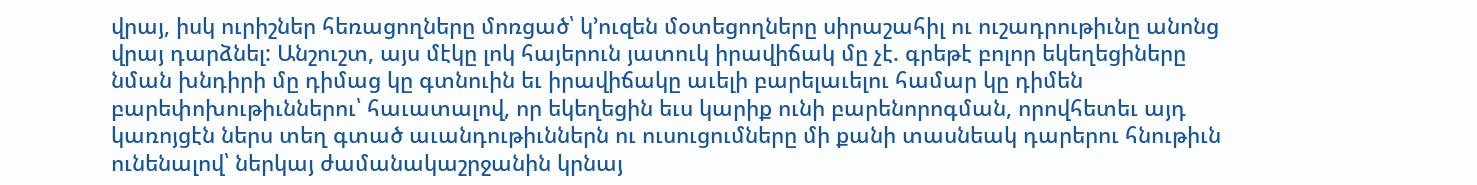վրայ, իսկ ուրիշներ հեռացողները մոռցած՝ կ՚ուզեն մօտեցողները սիրաշահիլ ու ուշադրութիւնը անոնց վրայ դարձնել: Անշուշտ, այս մէկը լոկ հայերուն յատուկ իրավիճակ մը չէ. գրեթէ բոլոր եկեղեցիները նման խնդիրի մը դիմաց կը գտնուին եւ իրավիճակը աւելի բարելաւելու համար կը դիմեն բարեփոխութիւններու՝ հաւատալով, որ եկեղեցին եւս կարիք ունի բարենորոգման, որովհետեւ այդ կառոյցէն ներս տեղ գտած աւանդութիւններն ու ուսուցումները մի քանի տասնեակ դարերու հնութիւն ունենալով՝ ներկայ ժամանակաշրջանին կրնայ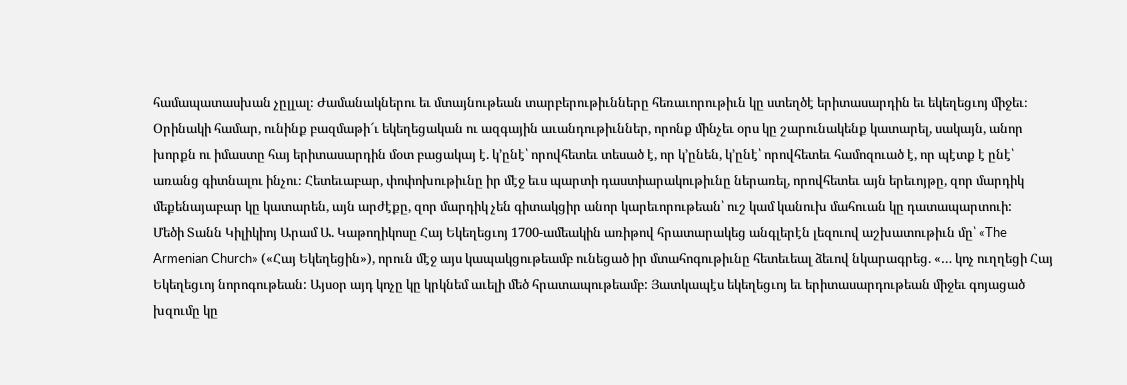համապատասխան չըլլալ։ Ժամանակներու եւ մտայնութեան տարբերութիւնները հեռաւորութիւն կը ստեղծէ երիտասարդին եւ եկեղեցւոյ միջեւ։ Օրինակի համար, ունինք բազմաթի՜ւ եկեղեցական ու ազգային աւանդութիւններ, որոնք մինչեւ օրս կը շարունակենք կատարել, սակայն, անոր խորքն ու իմաստը հայ երիտասարդին մօտ բացակայ է. կ՚ընէ՝ որովհետեւ տեսած է, որ կ՚ընեն, կ՚ընէ՝ որովհետեւ համոզուած է, որ պէտք է ընէ՝ առանց գիտնալու ինչու։ Հետեւաբար, փոփոխութիւնը իր մէջ եւս պարտի դաստիարակութիւնը ներառել, որովհետեւ այն երեւոյթը, զոր մարդիկ մեքենայաբար կը կատարեն, այն արժէքը, զոր մարդիկ չեն գիտակցիր անոր կարեւորութեան՝ ուշ կամ կանուխ մահուան կը դատապարտուի:
Մեծի Տանն Կիլիկիոյ Արամ Ա. Կաթողիկոսը Հայ Եկեղեցւոյ 1700-ամեակին առիթով հրատարակեց անգլերէն լեզուով աշխատութիւն մը՝ «The Armenian Church» («Հայ Եկեղեցին»), որուն մէջ այս կապակցութեամբ ունեցած իր մտահոգութիւնը հետեւեալ ձեւով նկարագրեց. «… կոչ ուղղեցի Հայ Եկեղեցւոյ նորոգութեան: Այսօր այդ կոչը կը կրկնեմ աւելի մեծ հրատապութեամբ: Յատկապէս եկեղեցւոյ եւ երիտասարդութեան միջեւ գոյացած խզումը կը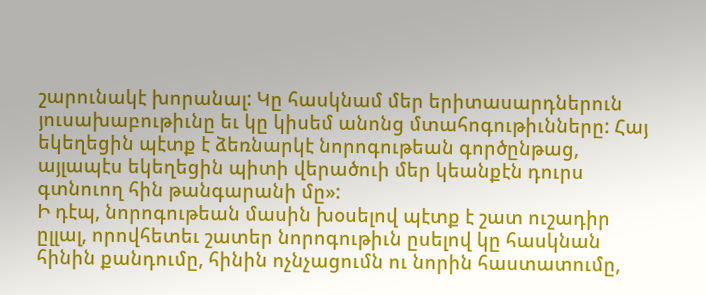շարունակէ խորանալ: Կը հասկնամ մեր երիտասարդներուն յուսախաբութիւնը եւ կը կիսեմ անոնց մտահոգութիւնները: Հայ եկեղեցին պէտք է ձեռնարկէ նորոգութեան գործընթաց, այլապէս եկեղեցին պիտի վերածուի մեր կեանքէն դուրս գտնուող հին թանգարանի մը»:
Ի դէպ, նորոգութեան մասին խօսելով պէտք է շատ ուշադիր ըլլալ, որովհետեւ շատեր նորոգութիւն ըսելով կը հասկնան հինին քանդումը, հինին ոչնչացումն ու նորին հաստատումը,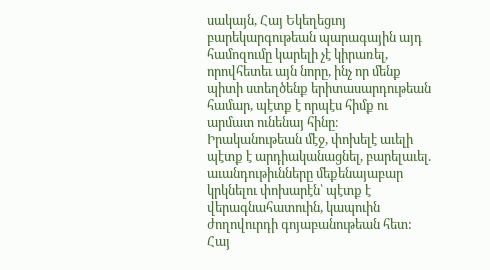սակայն, Հայ Եկեղեցւոյ բարեկարգութեան պարագային այդ համոզումը կարելի չէ կիրառել, որովհետեւ այն նորը, ինչ որ մենք պիտի ստեղծենք երիտասարդութեան համար, պէտք է որպէս հիմք ու արմատ ունենայ հինը։ Իրականութեան մէջ, փոխելէ աւելի պէտք է արդիականացնել, բարելաւել. աւանդութիւնները մեքենայաբար կրկնելու փոխարէն՝ պէտք է վերագնահատուին, կապուին ժողովուրդի գոյաբանութեան հետ:
Հայ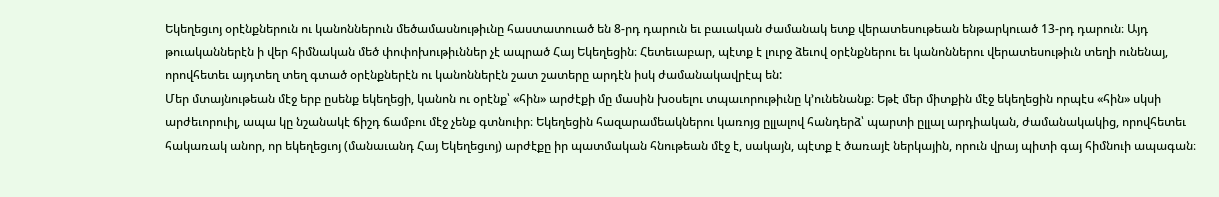Եկեղեցւոյ օրէնքներուն ու կանոններուն մեծամասնութիւնը հաստատուած են 8-րդ դարուն եւ բաւական ժամանակ ետք վերատեսութեան ենթարկուած 13-րդ դարուն։ Այդ թուականներէն ի վեր հիմնական մեծ փոփոխութիւններ չէ ապրած Հայ Եկեղեցին։ Հետեւաբար, պէտք է լուրջ ձեւով օրէնքներու եւ կանոններու վերատեսութիւն տեղի ունենայ, որովհետեւ այդտեղ տեղ գտած օրէնքներէն ու կանոններէն շատ շատերը արդէն իսկ ժամանակավրէպ են:
Մեր մտայնութեան մէջ երբ ըսենք եկեղեցի, կանոն ու օրէնք՝ «հին» արժէքի մը մասին խօսելու տպաւորութիւնը կ՚ունենանք։ Եթէ մեր միտքին մէջ եկեղեցին որպէս «հին» սկսի արժեւորուիլ, ապա կը նշանակէ ճիշդ ճամբու մէջ չենք գտնուիր։ Եկեղեցին հազարամեակներու կառոյց ըլլալով հանդերձ՝ պարտի ըլլալ արդիական, ժամանակակից, որովհետեւ հակառակ անոր, որ եկեղեցւոյ (մանաւանդ Հայ Եկեղեցւոյ) արժէքը իր պատմական հնութեան մէջ է, սակայն, պէտք է ծառայէ ներկային, որուն վրայ պիտի գայ հիմնուի ապագան։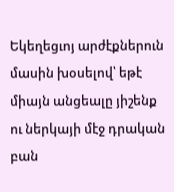Եկեղեցւոյ արժէքներուն մասին խօսելով՝ եթէ միայն անցեալը յիշենք ու ներկայի մէջ դրական բան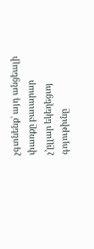չգտնենք՝ այդ անցեալի փառքը բաւարար չ՚ըլլար եկեղեցւոյ գոյութիւնը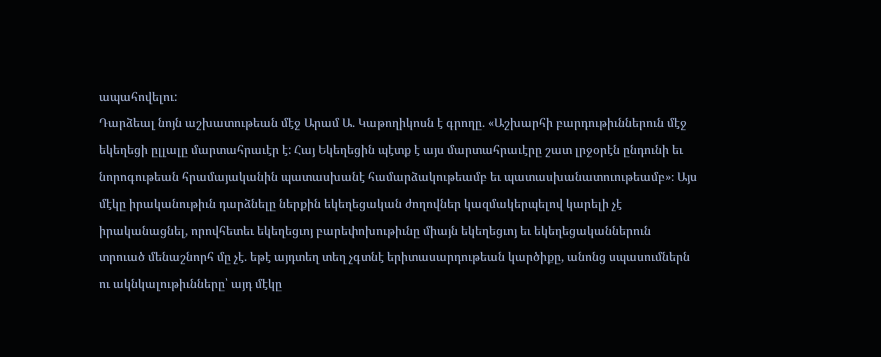ապահովելու:
Դարձեալ նոյն աշխատութեան մէջ Արամ Ա. Կաթողիկոսն է գրողը. «Աշխարհի բարդութիւններուն մէջ եկեղեցի ըլլալը մարտահրաւէր է: Հայ Եկեղեցին պէտք է այս մարտահրաւէրը շատ լրջօրէն ընդունի եւ նորոգութեան հրամայականին պատասխանէ համարձակութեամբ եւ պատասխանատուութեամբ»։ Այս մէկը իրականութիւն դարձնելը ներքին եկեղեցական ժողովներ կազմակերպելով կարելի չէ իրականացնել, որովհետեւ եկեղեցւոյ բարեփոխութիւնը միայն եկեղեցւոյ եւ եկեղեցականներուն տրուած մենաշնորհ մը չէ. եթէ այդտեղ տեղ չգտնէ երիտասարդութեան կարծիքը, անոնց սպասումներն ու ակնկալութիւնները՝ այդ մէկը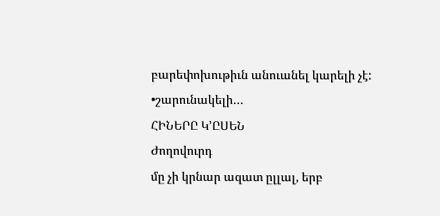բարեփոխութիւն անուանել կարելի չէ:
•շարունակելի…
ՀԻՆԵՐԸ Կ՚ԸՍԵՆ
Ժողովուրդ
մը չի կրնար ազատ ըլլալ, երբ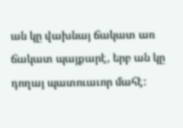ան կը վախնայ ճակատ առ ճակատ պայքարէ, երբ ան կը դողայ պատուաւոր մահէ: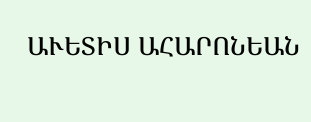ԱՒԵՏԻՍ ԱՀԱՐՈՆԵԱՆ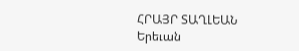ՀՐԱՅՐ ՏԱՂԼԵԱՆ
Երեւան